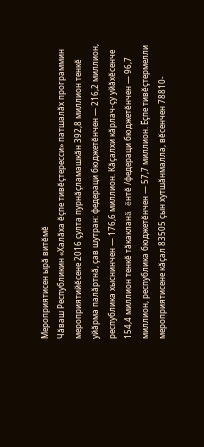Мероприятисен ырă витĕмĕ
Чăваш Республикин «Халăха ĕçпе тивĕçтересси» патшалăх программин мероприятийĕсене 2016 çулта пурнăçламашкăн 392,8 миллион тенкĕ уйăрма палăртнă, çав шутран: федераци бюджетĕнчен — 216,2 миллион, республика хыснинчен — 176,6 миллион. Кăçалхи кăрлач-çу уйăхĕсенче 154,4 миллион тенкĕ тăкакланă ĕнтĕ /федераци бюджетĕнчен — 96,7 миллион, республика бюджетĕнчен — 57,7 миллион. Ĕçпе тивĕçтермелли мероприятисене кăçал 83505 çын хутшăнмалла, вĕсенчен 78810-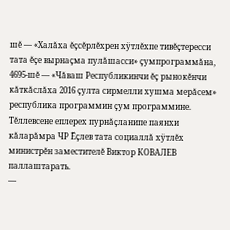шĕ — «Халăха ĕçсĕрлĕхрен хÿтлĕхпе тивĕçтересси тата ĕçе вырнаçма пулăшасси» çумпрограммăна, 4695-шĕ — «Чăваш Республикинчи ĕç рынокĕнчи кăткăслăха 2016 çулта сирмелли хушма мерăсем» республика программин çум программине. Тĕллевсене еплерех пурнăçланипе паянхи кăларăмра ЧР Ĕçлев тата социаллă хÿтлĕх министрĕн заместителĕ Виктор КОВАЛЕВ паллаштарать.
—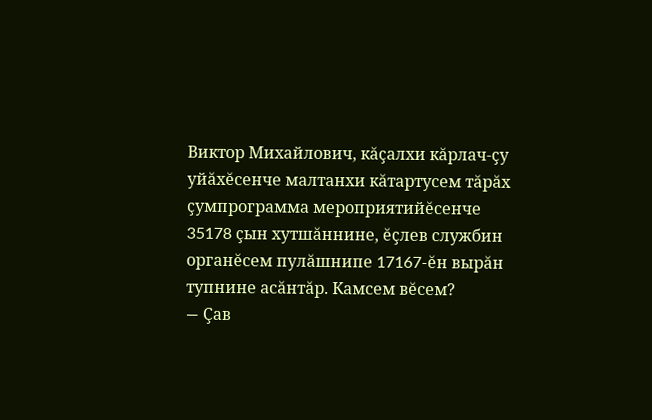Виктор Михайлович, кăçалхи кăрлач-çу уйăхĕсенче малтанхи кăтартусем тăрăх çумпрограмма мероприятийĕсенче 35178 çын хутшăннине, ĕçлев службин органĕсем пулăшнипе 17167-ĕн вырăн тупнине асăнтăр. Камсем вĕсем?
— Çав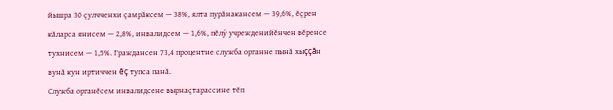йышра 30 çулчченхи çамрăксем — 38%, ялта пурăнакансем — 39,6%, ĕçрен кăларса янисем — 2,8%, инвалидсем — 1,6%, пĕлÿ учрежденийĕнчен вĕренсе тухнисем — 1,5%. Граждансен 73,4 процентне служба органне пынă хыççăн вунă кун иртиччен ĕç тупса панă.
Служба органĕсем инвалидсене вырнаçтарассине тĕп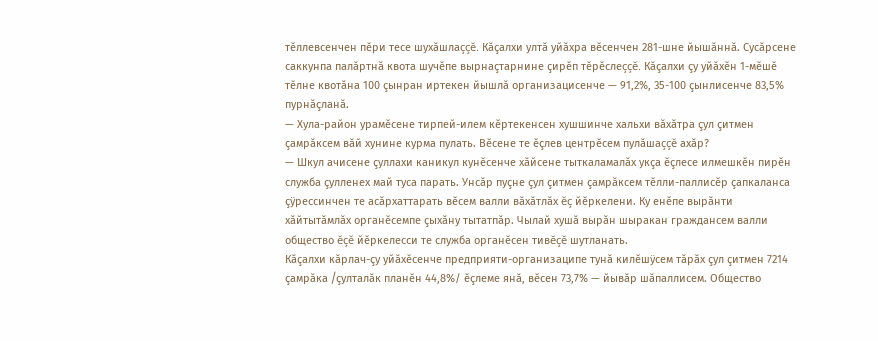тĕллевсенчен пĕри тесе шухăшлаççĕ. Кăçалхи ултă уйăхра вĕсенчен 281-шне йышăннă. Сусăрсене саккунпа палăртнă квота шучĕпе вырнаçтарнине çирĕп тĕрĕслеççĕ. Кăçалхи çу уйăхĕн 1-мĕшĕ тĕлне квотăна 100 çынран иртекен йышлă организацисенче — 91,2%, 35-100 çынлисенче 83,5% пурнăçланă.
— Хула-район урамĕсене тирпей-илем кĕртекенсен хушшинче хальхи вăхăтра çул çитмен çамрăксем вăй хунине курма пулать. Вĕсене те ĕçлев центрĕсем пулăшаççĕ ахăр?
— Шкул ачисене çуллахи каникул кунĕсенче хăйсене тыткаламалăх укçа ĕçлесе илмешкĕн пирĕн служба çулленех май туса парать. Унсăр пуçне çул çитмен çамрăксем тĕлли-паллисĕр çапкаланса çÿрессинчен те асăрхаттарать вĕсем валли вăхăтлăх ĕç йĕркелени. Ку енĕпе вырăнти хăйтытăмлăх органĕсемпе çыхăну тытатпăр. Чылай хушă вырăн шыракан граждансем валли общество ĕçĕ йĕркелесси те служба органĕсен тивĕçĕ шутланать.
Кăçалхи кăрлач-çу уйăхĕсенче предприяти-организаципе тунă килĕшÿсем тăрăх çул çитмен 7214 çамрăка /çулталăк планĕн 44,8%/ ĕçлеме янă, вĕсен 73,7% — йывăр шăпаллисем. Общество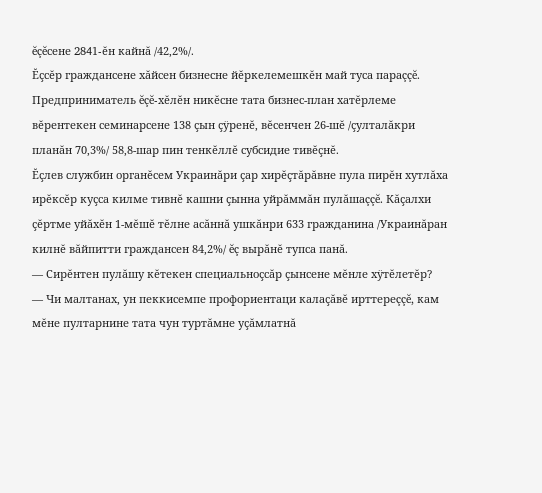ĕçĕсене 2841-ĕн кайнă /42,2%/.
Ĕçсĕр граждансене хăйсен бизнесне йĕркелемешкĕн май туса параççĕ. Предприниматель ĕçĕ-хĕлĕн никĕсне тата бизнес-план хатĕрлеме вĕрентекен семинарсене 138 çын çÿренĕ, вĕсенчен 26-шĕ /çулталăкри планăн 70,3%/ 58,8-шар пин тенкĕллĕ субсидие тивĕçнĕ.
Ĕçлев службин органĕсем Украинăри çар хирĕçтăрăвне пула пирĕн хутлăха ирĕксĕр куçса килме тивнĕ кашни çынна уйрăммăн пулăшаççĕ. Кăçалхи çĕртме уйăхĕн 1-мĕшĕ тĕлне асăннă ушкăнри 633 гражданина /Украинăран килнĕ вăйпитти граждансен 84,2%/ ĕç вырăнĕ тупса панă.
— Сирĕнтен пулăшу кĕтекен специальноçсăр çынсене мĕнле хÿтĕлетĕр?
— Чи малтанах, ун пеккисемпе профориентаци калаçăвĕ ирттереççĕ, кам мĕне пултарнине тата чун туртăмне уçăмлатнă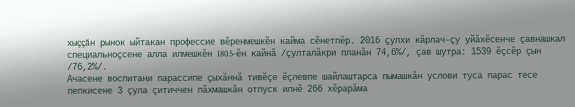хыççăн рынок ыйтакан профессие вĕренмешкĕн кайма сĕнетпĕр. 2016 çулхи кăрлач-çу уйăхĕсенче çавнашкал специальноçсене алла илмешкĕн 1805-ĕн кайнă /çулталăкри планăн 74,6%/, çав шутра: 1539 ĕçсĕр çын /76,2%/.
Ачасене воспитани парассипе çыхăннă тивĕçе ĕçлевпе шайлаштарса пымашкăн услови туса парас тесе пепкисене 3 çула çитиччен пăхмашкăн отпуск илнĕ 266 хĕрарăма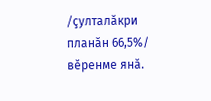/çулталăкри планăн 66,5%/ вĕренме янă.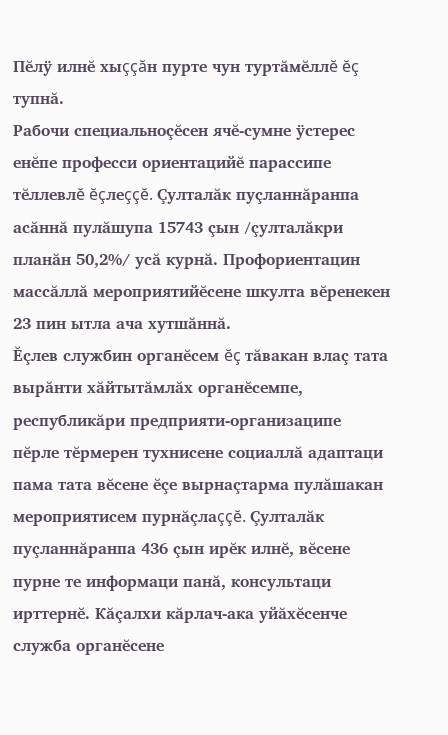Пĕлÿ илнĕ хыççăн пурте чун туртăмĕллĕ ĕç тупнă.
Рабочи специальноçĕсен ячĕ-сумне ÿстерес енĕпе професси ориентацийĕ парассипе тĕллевлĕ ĕçлеççĕ. Çулталăк пуçланнăранпа асăннă пулăшупа 15743 çын /çулталăкри планăн 50,2%/ усă курнă. Профориентацин массăллă мероприятийĕсене шкулта вĕренекен 23 пин ытла ача хутшăннă.
Ĕçлев службин органĕсем ĕç тăвакан влаç тата вырăнти хăйтытăмлăх органĕсемпе, республикăри предприяти-организаципе пĕрле тĕрмерен тухнисене социаллă адаптаци пама тата вĕсене ĕçе вырнаçтарма пулăшакан мероприятисем пурнăçлаççĕ. Çулталăк пуçланнăранпа 436 çын ирĕк илнĕ, вĕсене пурне те информаци панă, консультаци ирттернĕ. Кăçалхи кăрлач-ака уйăхĕсенче служба органĕсене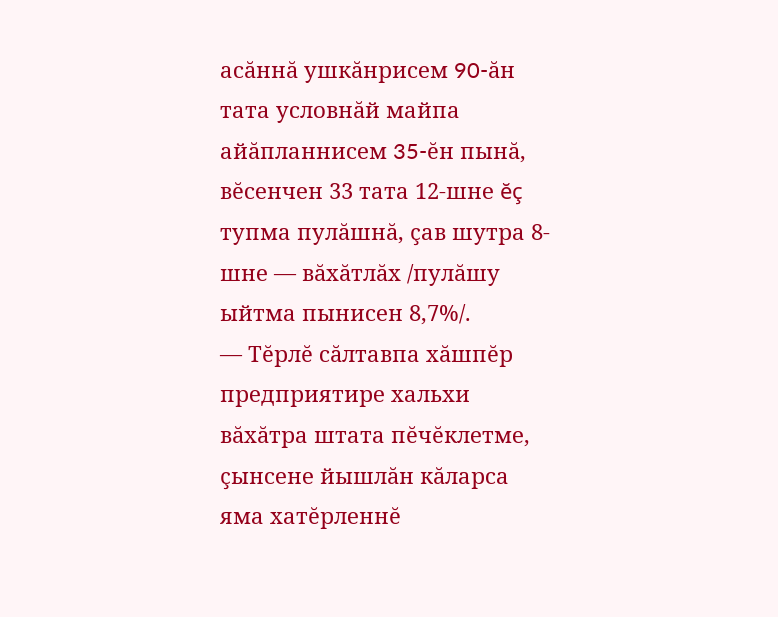асăннă ушкăнрисем 90-ăн тата условнăй майпа айăпланнисем 35-ĕн пынă, вĕсенчен 33 тата 12-шне ĕç тупма пулăшнă, çав шутра 8-шне — вăхăтлăх /пулăшу ыйтма пынисен 8,7%/.
— Тĕрлĕ сăлтавпа хăшпĕр предприятире хальхи вăхăтра штата пĕчĕклетме, çынсене йышлăн кăларса яма хатĕрленнĕ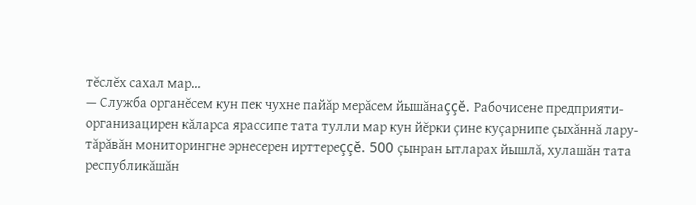тĕслĕх сахал мар…
— Служба органĕсем кун пек чухне пайăр мерăсем йышăнаççĕ. Рабочисене предприяти-организацирен кăларса ярассипе тата тулли мар кун йĕрки çине куçарнипе çыхăннă лару-тăрăвăн мониторингне эрнесерен ирттереççĕ. 500 çынран ытларах йышлă, хулашăн тата республикăшăн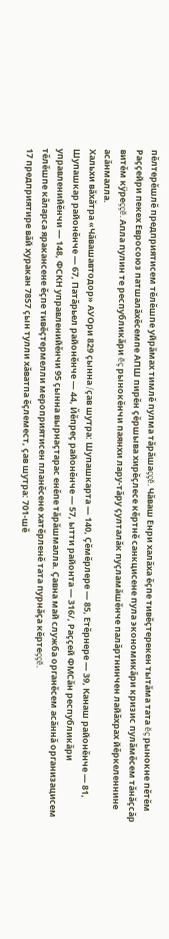пĕлтерĕшлĕ предприятисем тĕлĕшпе уйрăмах тимлĕ пулма тăрăшаççĕ. Чăваш Енри халăха ĕçпе тивĕçтерекен тытăма тата ĕç рынокне пĕтĕм Раççейри пекех Евросоюз патшалăхĕсемпе АПШ пирĕн çĕршыва хирĕçлесе кĕртнĕ санкцисене пула экономикăри кризис пулăмĕсем тăнăçсăр витĕм кÿреççĕ. Апла пулин те республикăри ĕç рынокĕнчи паянхи лару-тăру çулталăк пуçламăшĕнче палăртнинчен лайăхрах йĕркеленнине асăнмалла.
Хальхи вăхăтра «Чăвашавтодор» АУОри 829 çынна /çав шутра: Шупашкарта — 140, Çĕмĕрлере — 85, Етĕрнере — 39, Канаш районĕнче — 81, Шупашкар районĕнче — 67, Патăрьел районĕнче — 44, Йĕпреç районĕнче — 57, ытти районта — 316/, Раççей ФМСăн республикăри управленийĕнчи — 148, ФСКН управленийĕнчи 95 çынна вырнаçтарас енĕпе тăрăшмалла. Çавна май служба органĕсем асăннă организацисем тĕлĕшпе кăларса яракансене ĕçпе тивĕçтермелли мероприятисен планĕсене хатĕрленĕ тата пурнăçа кĕртеççĕ.
17 предприятире вăй хуракан 7857 çын тулли хăватпа ĕçлемест, çав шутра: 701-шĕ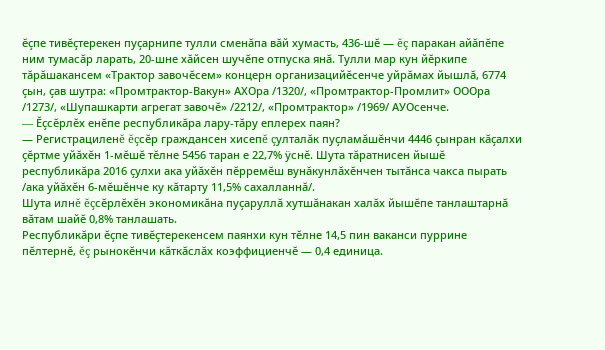ĕçпе тивĕçтерекен пуçарнипе тулли сменăпа вăй хумасть, 436-шĕ — ĕç паракан айăпĕпе ним тумасăр ларать, 20-шне хăйсен шучĕпе отпуска янă. Тулли мар кун йĕркипе тăрăшакансем «Трактор завочĕсем» концерн организацийĕсенче уйрăмах йышлă, 6774 çын, çав шутра: «Промтрактор-Вакун» АХОра /1320/, «Промтрактор-Промлит» ОООра /1273/, «Шупашкарти агрегат завочĕ» /2212/, «Промтрактор» /1969/ АУОсенче.
— Ĕçсĕрлĕх енĕпе республикăра лару-тăру еплерех паян?
— Регистрациленĕ ĕçсĕр граждансен хисепĕ çулталăк пуçламăшĕнчи 4446 çынран кăçалхи çĕртме уйăхĕн 1-мĕшĕ тĕлне 5456 таран е 22,7% ÿснĕ. Шута тăратнисен йышĕ республикăра 2016 çулхи ака уйăхĕн пĕрремĕш вунăкунлăхĕнчен тытăнса чакса пырать /ака уйăхĕн 6-мĕшĕнче ку кăтарту 11,5% сахалланнă/.
Шута илнĕ ĕçсĕрлĕхĕн экономикăна пуçаруллă хутшăнакан халăх йышĕпе танлаштарнă вăтам шайĕ 0,8% танлашать.
Республикăри ĕçпе тивĕçтерекенсем паянхи кун тĕлне 14,5 пин ваканси пуррине пĕлтернĕ, ĕç рынокĕнчи кăткăслăх коэффициенчĕ — 0,4 единица.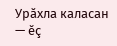Урăхла каласан — ĕç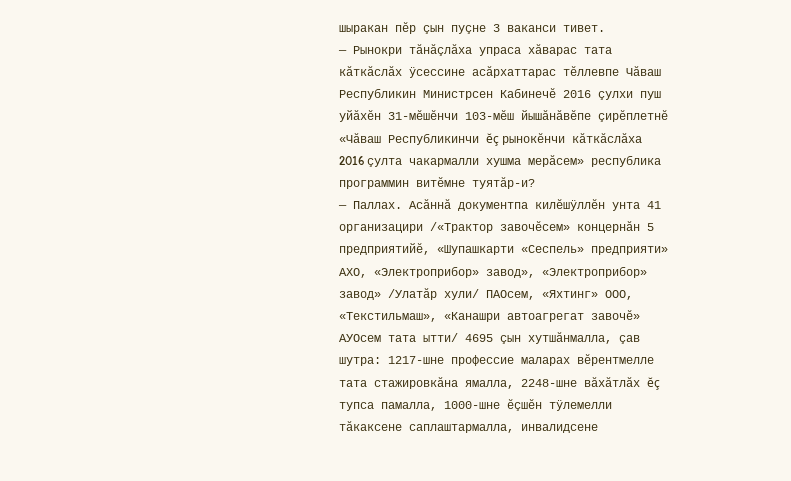шыракан пĕр çын пуçне 3 ваканси тивет.
— Рынокри тăнăçлăха упраса хăварас тата кăткăслăх ÿсессине асăрхаттарас тĕллевпе Чăваш Республикин Министрсен Кабинечĕ 2016 çулхи пуш уйăхĕн 31-мĕшĕнчи 103-мĕш йышăнăвĕпе çирĕплетнĕ «Чăваш Республикинчи ĕç рынокĕнчи кăткăслăха 2016 çулта чакармалли хушма мерăсем» республика программин витĕмне туятăр-и?
— Паллах. Асăннă документпа килĕшÿллĕн унта 41 организацири /«Трактор завочĕсем» концернăн 5 предприятийĕ, «Шупашкарти «Сеспель» предприяти» АХО, «Электроприбор» завод», «Электроприбор» завод» /Улатăр хули/ ПАОсем, «Яхтинг» ООО, «Текстильмаш», «Канашри автоагрегат завочĕ» АУОсем тата ытти/ 4695 çын хутшăнмалла, çав шутра: 1217-шне профессие маларах вĕрентмелле тата стажировкăна ямалла, 2248-шне вăхăтлăх ĕç тупса памалла, 1000-шне ĕçшĕн тÿлемелли тăкаксене саплаштармалла, инвалидсене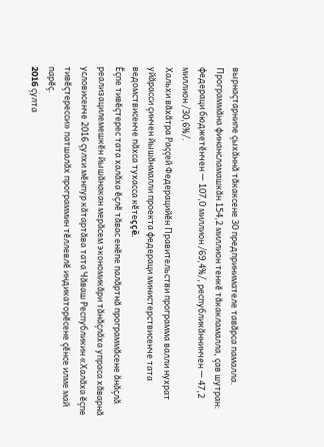вырнаçтарнипе çыхăннă тăкаксене 30 предпринимателе тавăрса памалла.
Программăна финансламашкăн 154,2 миллион тенкĕ тăкакламалла, çав шутран: федераци бюджетĕнчен — 107,0 миллион /69,4%/, республикăннинчен — 47,2 миллион /30,6%/.
Хальхи вăхăтра Раççей Федерацийĕн Правительстви программа валли нухрат уйăрасси çинчен йышăнмалли проекта федераци министерствисенче тата ведомствисенче пăхса тухасса кĕтеççĕ.
Ĕçпе тивĕçтерес тата халăха ĕçлĕ тăвас енĕпе палăртнă программăсене ăнăçлă реализацилемешкĕн йышăнакан мерăсем экономикăри тăнăçлăха упраса хăварнă условисенче 2016 çулхи мĕнпур кăтартăва тата Чăваш Республикин «Халăха ĕçпе тивĕçтересси» патшалăх программин тĕллевлĕ индикаторĕсене çĕнсе илме май парĕç.
2016 çулта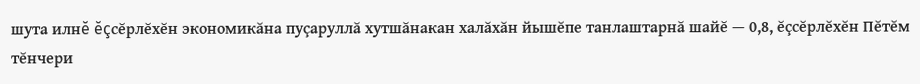шута илнĕ ĕçсĕрлĕхĕн экономикăна пуçаруллă хутшăнакан халăхăн йышĕпе танлаштарнă шайĕ — 0,8, ĕçсĕрлĕхĕн Пĕтĕм тĕнчери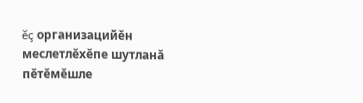ĕç организацийĕн меслетлĕхĕпе шутланă пĕтĕмĕшле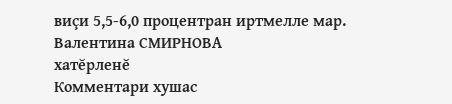виçи 5,5-6,0 процентран иртмелле мар.
Валентина СМИРНОВА
хатĕрленĕ
Комментари хушас